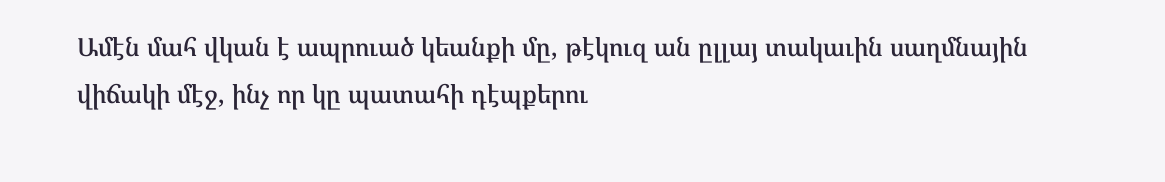Ամէն մահ վկան է ապրուած կեանքի մը, թէկուզ ան ըլլայ տակաւին սաղմնային վիճակի մէջ, ինչ որ կը պատահի դէպքերու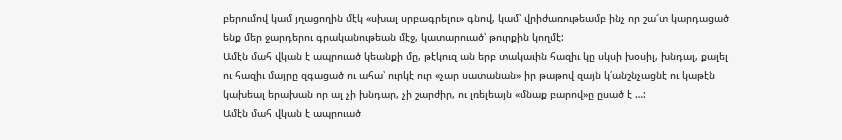բերումով կամ յղացողին մէկ «սխալ սրբագրելու» գնով, կամ՝ վրիժառութեամբ ինչ որ շա՜տ կարդացած ենք մեր ջարդերու գրականութեան մէջ, կատարուած՝ թուրքին կողմէ:
Ամէն մահ վկան է ապրուած կեանքի մը, թէկուզ ան երբ տակաւին հազիւ կը սկսի խօսիլ, խնդալ, քալել ու հազիւ մայրը զգացած ու ահա՝ ուրկէ ուր «չար սատանան» իր թաթով զայն կ՛անշնչացնէ ու կաթէն կախեալ երախան որ ալ չի խնդար, չի շարժիր, ու լռելեայն «մնաք բարով»ը ըսած է …:
Ամէն մահ վկան է ապրուած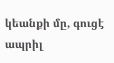կեանքի մը, գուցէ ապրիլ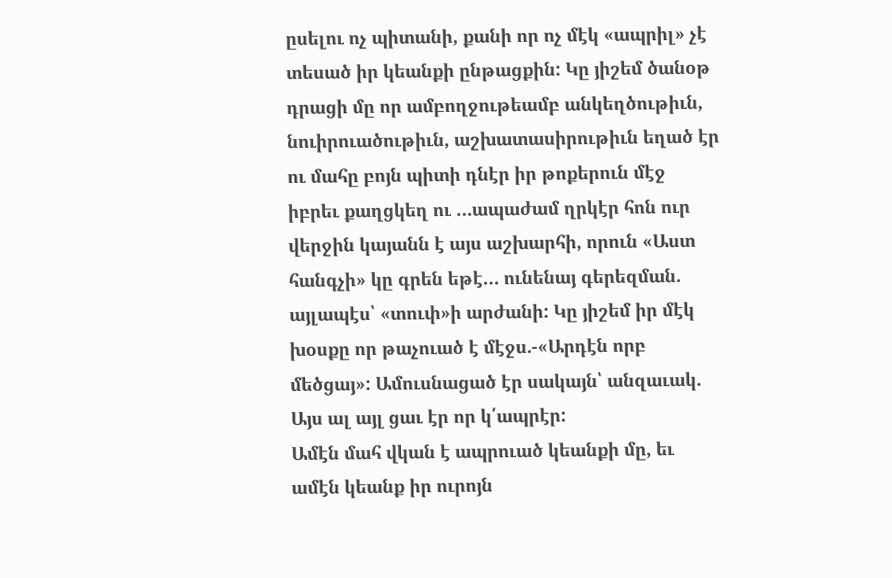ըսելու ոչ պիտանի, քանի որ ոչ մէկ «ապրիլ» չէ տեսած իր կեանքի ընթացքին: Կը յիշեմ ծանօթ դրացի մը որ ամբողջութեամբ անկեղծութիւն, նուիրուածութիւն, աշխատասիրութիւն եղած էր ու մահը բոյն պիտի դնէր իր թոքերուն մէջ իբրեւ քաղցկեղ ու …ապաժամ ղրկէր հոն ուր վերջին կայանն է այս աշխարհի, որուն «Աստ հանգչի» կը գրեն եթէ… ունենայ գերեզման. այլապէս՝ «տուփ»ի արժանի: Կը յիշեմ իր մէկ խօսքը որ թաչուած է մէջս.-«Արդէն որբ մեծցայ»: Ամուսնացած էր սակայն՝ անզաւակ. Այս ալ այլ ցաւ էր որ կ՛ապրէր:
Ամէն մահ վկան է ապրուած կեանքի մը, եւ ամէն կեանք իր ուրոյն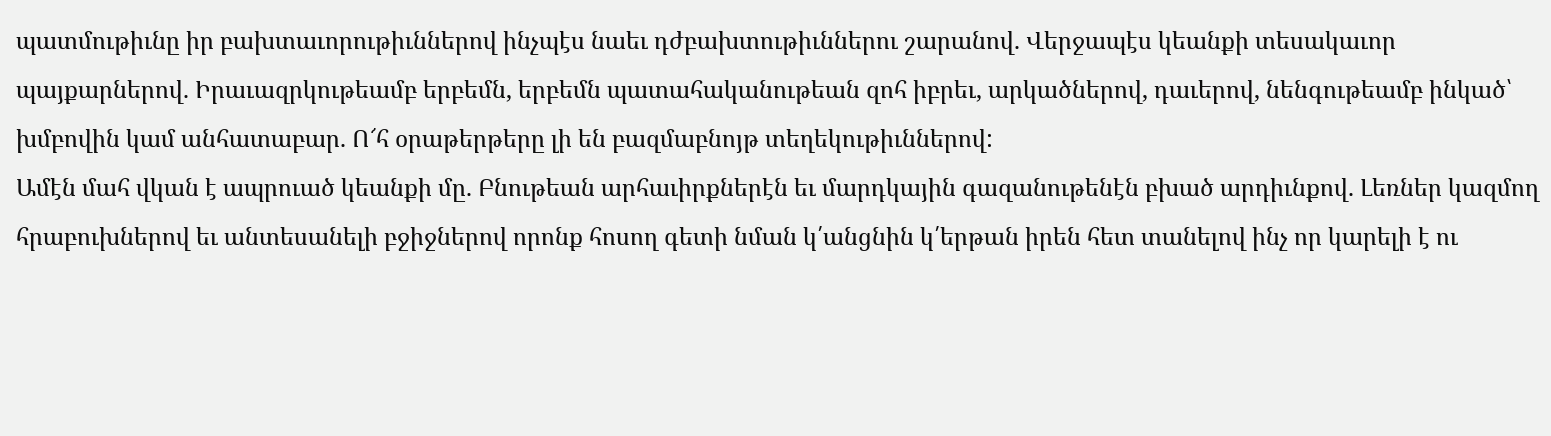պատմութիւնը իր բախտաւորութիւններով ինչպէս նաեւ դժբախտութիւններու շարանով. Վերջապէս կեանքի տեսակաւոր պայքարներով. Իրաւազրկութեամբ երբեմն, երբեմն պատահականութեան զոհ իբրեւ, արկածներով, դաւերով, նենգութեամբ ինկած՝ խմբովին կամ անհատաբար. Ո՜հ օրաթերթերը լի են բազմաբնոյթ տեղեկութիւններով:
Ամէն մահ վկան է ապրուած կեանքի մը. Բնութեան արհաւիրքներէն եւ մարդկային գազանութենէն բխած արդիւնքով. Լեռներ կազմող հրաբուխներով եւ անտեսանելի բջիջներով որոնք հոսող գետի նման կ՛անցնին կ՛երթան իրեն հետ տանելով ինչ որ կարելի է ու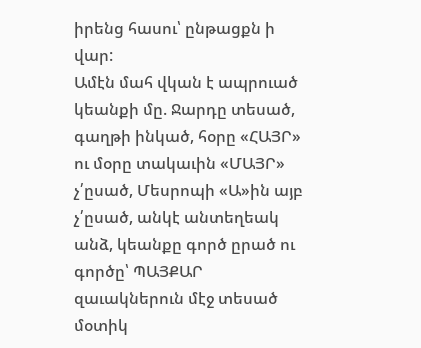իրենց հասու՝ ընթացքն ի վար:
Ամէն մահ վկան է ապրուած կեանքի մը. Ջարդը տեսած, գաղթի ինկած, հօրը «ՀԱՅՐ» ու մօրը տակաւին «ՄԱՅՐ» չ՛ըսած, Մեսրոպի «Ա»ին այբ չ՛ըսած, անկէ անտեղեակ անձ, կեանքը գործ ըրած ու գործը՝ ՊԱՅՔԱՐ զաւակներուն մէջ տեսած մօտիկ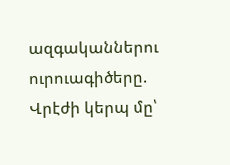ազգականներու ուրուագիծերը. Վրէժի կերպ մը՝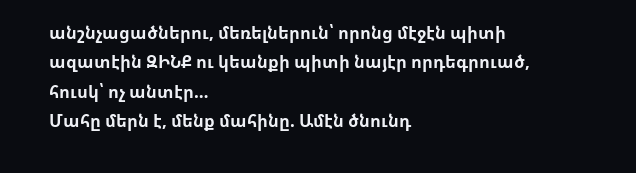անշնչացածներու, մեռելներուն՝ որոնց մէջէն պիտի ազատէին ԶԻՆՔ ու կեանքի պիտի նայէր որդեգրուած, հուսկ՝ ոչ անտէր…
Մահը մերն է, մենք մահինը. Ամէն ծնունդ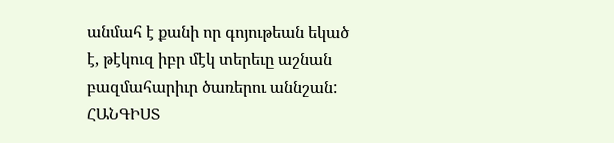անմահ է քանի որ գոյութեան եկած է, թէկուզ իբր մէկ տերեւը աշնան բազմահարիւր ծառերու աննշան:
ՀԱՆԳԻՍՏ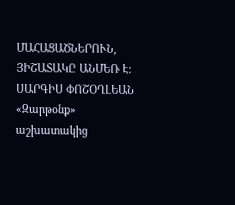ՄԱՀԱՑԱԾՆԵՐՈՒՆ, ՅԻՇԱՏԱԿԸ ԱՆՄԵՌ Է:
ՍԱՐԳԻՍ ՓՈՇՕՂԼԵԱՆ
«Զարթօնք» աշխատակից